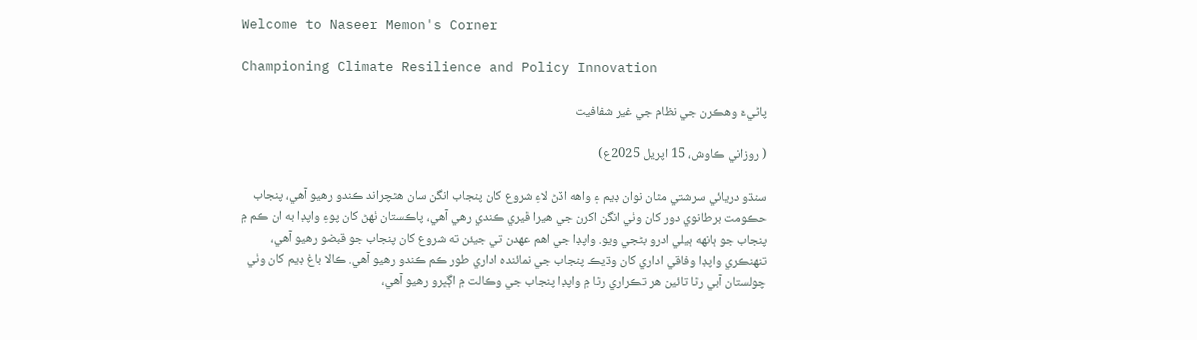Welcome to Naseer Memon's Corner

Championing Climate Resilience and Policy Innovation

پاڻيءَ وهڪرن جي نظام جي غير شفافيت

( روزاني ڪاوش، 15 اپريل 2025ع)

سنڌو دريائي سرشتي مٿان نوان ڊيم ۽ واهه اڏڻ لاءِ شروع کان پنجاب انگن سان هٿچراند ڪندو رهيو آهي، پنجاب حڪومت برطانوي دور کان وٺي انگن اکرن جي هيرا ڦيري ڪندي رهي آهي، پاڪستان ٺهڻ کان پوءِ واپڊا به ان ڪم ۾ پنجاب جو ٻانهه ٻيلي ادرو بڻجي ويو. واپڊا جي اهم عهدن تي جيئن ته شروع کان پنجاب جو قبضو رهيو آهي، تنهنڪري واپڊا وفاقي اداري کان وڌيڪ پنجاب جي نمائنده اداري طور ڪم ڪندو رهيو آهي. ڪالا باغ ڊيم کان وٺي چولستان آبي رٿا تائين هر تڪراري رٿا ۾ واپڊا پنجاب جي وڪالت ۾ اڳڀرو رهيو آهي،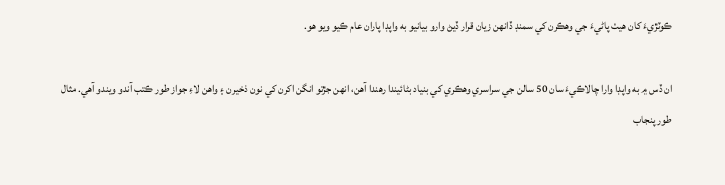ڪوٽڙيءَ کان هيٺ پاڻيءَ جي وهڪرن کي سمنڊ ڏانهن زيان قرار ڏيڻ وارو بيانيو به واپڊا پاران عام ڪيو ويو هو.

ان ڏس ۾ به واپڊا وارا چالاڪيءَ سان 50 سالن جي سراسري وهڪري کي بنياد بڻائيندا رهندا آهن، انهن جڙتو انگن اکرن کي نون ذخيرن ۽ واهن لاءِ جواز طور ڪتب آندو ويندو آهي. مثال طور پنجاب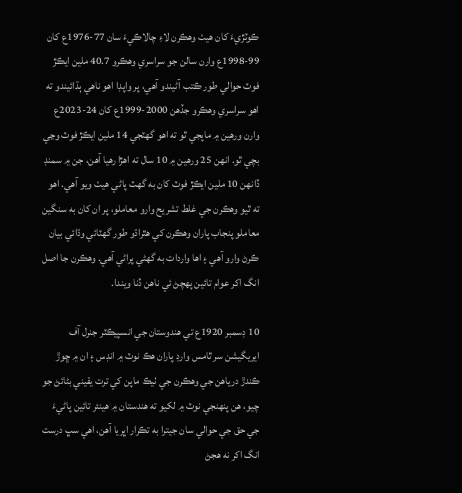ڪوٽڙيءَ کان هيٺ وهڪرن لاءِ چالاڪيءَ سان 77-1976ع کان 99-1998ع وارن سالن جو سراسري وهڪرو 40.7 ملين ايڪڙ فوٽ حوالي طور ڪتب آڻيندو آهي، پر واپڊا اهو ناهي ٻڌائيندو ته اهو سراسري وهڪرو جڏهن 2000-1999ع کان 24-2023ع وارن ورهين ۾ ماپجي ٿو ته اهو گهٽجي 14 ملين ايڪڙ فوٽ وڃي بچي ٿو. انهن 25 ورهين ۾ 10 سال ته اهڙا رهيا آهن، جن ۾ سمنڊ ڏانهن 10 ملين ايڪڙ فوٽ کان به گهٽ پاڻي هيٺ ويو آهي. اهو ته ٿيو وهڪرن جي غلط تشريح وارو معاملو، پر ان کان به سنگين معاملو پنجاب پاران وهڪرن کي هٿراڌو طور گهٽائي وڌائي بيان ڪرڻ وارو آهي ۽ اها واردات به گهڻي پراڻي آهي. وهڪرن جا اصل انگ اکر عوام تائين پهچڻ ئي ناهن ڏنا ويندا.

10 ڊسمبر 1920ع تي هندوستان جي انسپيڪٽر جنرل آف ايريگيشن سر ٿامس وارڊ پاران هڪ نوٽ ۾ انڊس ۽ ان ۾ ڇوڙ ڪندڙ درياهن جي وهڪرن جي ٺيڪ ماپن کي ترت يقيني بڻائڻ جو چيو، هن پنهنجي نوٽ ۾ لکيو ته هندستان ۾ هينئر تائين پاڻيءَ جي حق جي حوالي سان جيترا به تڪرار اڀريا آهن، اهي سڀ درست انگ اکر نه هجڻ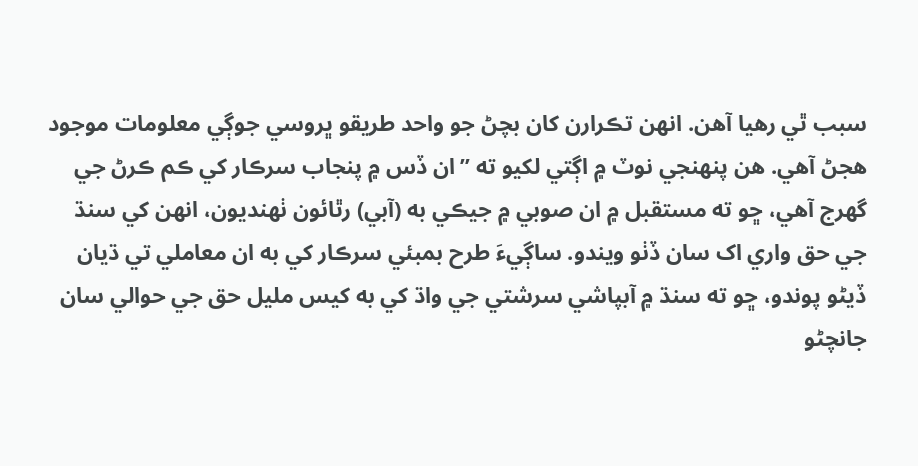سبب ٿي رهيا آهن. انهن تڪرارن کان بچڻ جو واحد طريقو ڀروسي جوڳي معلومات موجود هجڻ آهي. هن پنهنجي نوٽ ۾ اڳتي لکيو ته ”ان ڏس ۾ پنجاب سرڪار کي ڪم ڪرڻ جي گهرج آهي، ڇو ته مستقبل ۾ ان صوبي ۾ جيڪي به (آبي) رٿائون ٺهنديون، انهن کي سنڌ جي حق واري اک سان ڏٺو ويندو. ساڳيءَ طرح بمبئي سرڪار کي به ان معاملي تي ڌيان ڏيڻو پوندو، ڇو ته سنڌ ۾ آبپاشي سرشتي جي واڌ کي به کيس مليل حق جي حوالي سان جانچڻو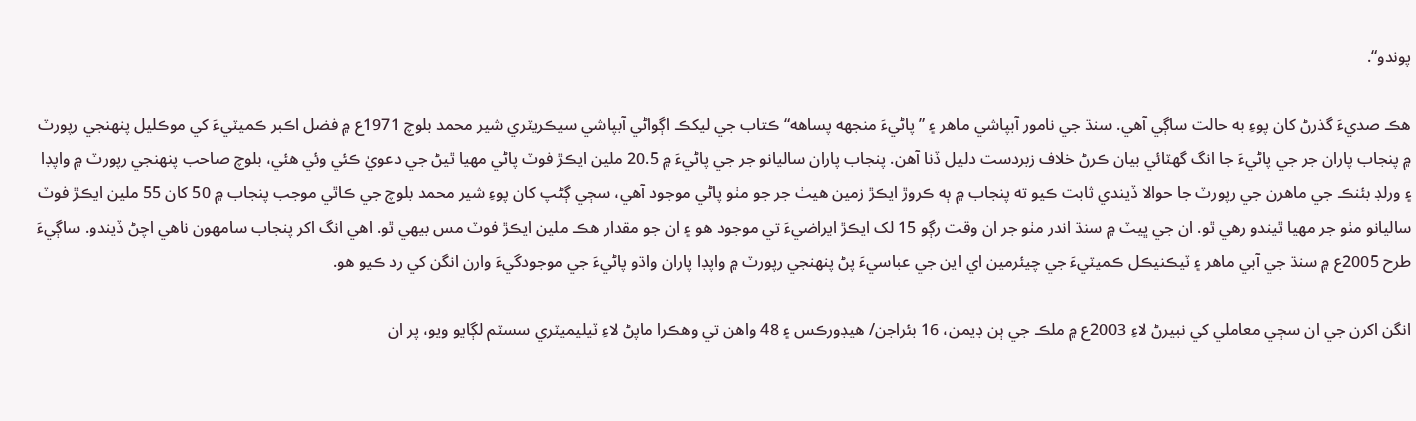پوندو“.

هڪ صديءَ گذرڻ کان پوءِ به حالت ساڳي آهي. سنڌ جي نامور آبپاشي ماهر ۽ ”پاڻيءَ منجهه پساهه“ ڪتاب جي ليکڪ اڳواڻي آبپاشي سيڪريٽري شير محمد بلوچ 1971ع ۾ فضل اڪبر ڪميٽيءَ کي موڪليل پنهنجي رپورٽ ۾ پنجاب پاران جر جي پاڻيءَ جا انگ گهٽائي بيان ڪرڻ خلاف زبردست دليل ڏنا آهن. پنجاب پاران ساليانو جر جي پاڻيءَ ۾ 20.5 ملين ايڪڙ فوٽ پاڻي مهيا ٿيڻ جي دعويٰ ڪئي وئي هئي، بلوچ صاحب پنهنجي رپورٽ ۾ واپڊا ۽ ورلڊ بئنڪ جي ماهرن جي رپورٽ جا حوالا ڏيندي ثابت ڪيو ته پنجاب ۾ ٻه ڪروڙ ايڪڙ زمين هيٺ جر جو مٺو پاڻي موجود آهي، سڄي ڳڻپ کان پوءِ شير محمد بلوچ جي ڪاٿي موجب پنجاب ۾ 50 کان 55 ملين ايڪڙ فوٽ ساليانو مٺو جر مهيا ٿيندو رهي ٿو. ان جي ڀيٽ ۾ سنڌ اندر مٺو جر ان وقت رڳو 15 لک ايڪڙ ايراضيءَ تي موجود هو ۽ ان جو مقدار هڪ ملين ايڪڙ فوٽ مس بيهي ٿو. اهي انگ اکر پنجاب سامهون ناهي اچڻ ڏيندو. ساڳيءَ طرح 2005ع ۾ سنڌ جي آبي ماهر ۽ ٽيڪنيڪل ڪميٽيءَ جي چيئرمين اي اين جي عباسيءَ پڻ پنهنجي رپورٽ ۾ واپڊا پاران واڌو پاڻيءَ جي موجودگيءَ وارن انگن کي رد ڪيو هو.

انگن اکرن جي ان سڄي معاملي کي نبيرڻ لاءِ 2003ع ۾ ملڪ جي ٻن ڊيمن، 16 بئراجن/ هيڊورڪس ۽ 48 واهن تي وهڪرا ماپڻ لاءِ ٽيليميٽري سسٽم لڳايو ويو، پر ان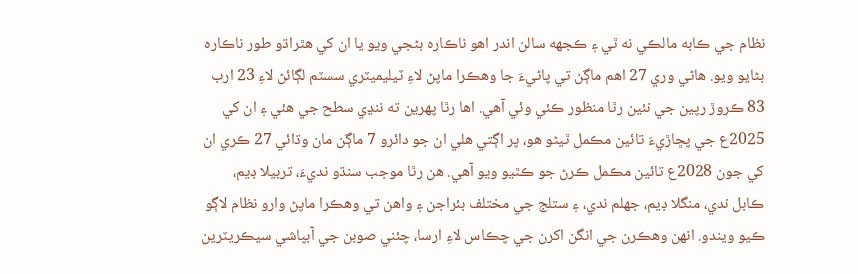نظام جي ڪابه مالڪي نه ٿي ۽ ڪجهه سالن اندر اهو ناڪاره بڻجي ويو يا ان کي هٿراڌو طور ناڪاره بڻايو ويو. هاڻي وري 27 اهم ماڳن تي پاڻيءَ جا وهڪرا ماپڻ لاءِ ٽيليميٽري سسٽم لڳائڻ لاءِ 23 ارب 83 ڪروڙ رپين جي نئين رٿا منظور ڪئي وئي آهي. اها رٿا پهرين ته ننڍي سطح جي هئي ۽ ان کي 2025ع جي پڇاڙيءَ تائين مڪمل ٿيڻو هو، پر اڳتي هلي ان جو دائرو 7 ماڳن مان وڌائي 27 ڪري ان کي جون 2028ع تائين مڪمل ڪرڻ جو ڪٿيو ويو آهي. هن رٿا موجب سنڌو نديءَ، تربيلا ڊيم، ڪابل ندي، منگلا ڊيم، جهلم ندي، ۽ ستلج جي مختلف بئراجن ۽ واهن تي وهڪرا ماپڻ وارو نظام لاڳو ڪيو ويندو. انهن وهڪرن جي انگن اکرن جي چڪاس لاءِ ارسا، چئني صوبن جي آبپاشي سيڪريٽرين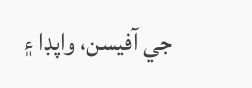جي آفيسن، واپڊا ۽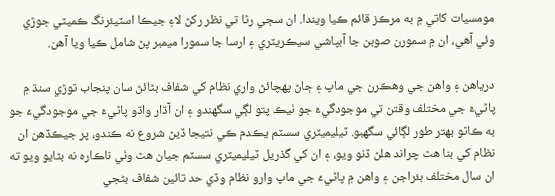مومسيات کاتي ۾ به مرڪز قائم ڪيا ويندا. ان سڄي رٿا تي نظر رکڻ لاءِ جيڪا اسٽيئرنگ ڪميٽي جوڙي وئي آهي، ان ۾ سمورن صوبن جا آبپاشي سيڪريٽري ۽ ارسا جا سمورا ميمبر پڻ شامل ڪيا ويا آهن.

درياهن ۽ واهن جي وهڪرن جي ماپ ۽ ڄاڻ پهچائڻ واري نظام کي شفاف بڻائڻ سان پنجاب توڙي سنڌ ۾ پاڻيءَ جي مختلف وقتن تي موجودگيءَ جو ٺيڪ پتو لڳي سگهندو ۽ ان آڌار واڌو پاڻيءَ جي موجودگيءَ جو به ڪاٿو بهتر طور لڳائي سگهبو. ٽيليميٽري سسٽم يڪدم ڪي نتيجا ڏيڻ شروع نه ڪندو، پر جيڪڏهن ان نظام کي بنا هٿ چراند هلڻ ڏنو ويو، ۽ ان کي گذريل ٽيليميٽري سسٽم جيان هٿ وٺي ناڪاره نه بڻايو ويو ته ان سال مختلف بئراجن ۽ واهن ۾ پاڻيءَ جي ماپ وارو نظام وڏي حد تائين شفاف بڻجي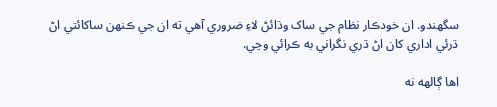سگهندو. ان خودڪار نظام جي ساک وڌائڻ لاءِ ضروري آهي ته ان جي ڪنهن ساکائتي اڻ ڌرئي اداري کان اڻ ڌري نگراني به ڪرائي وڃي.

اها ڳالهه نه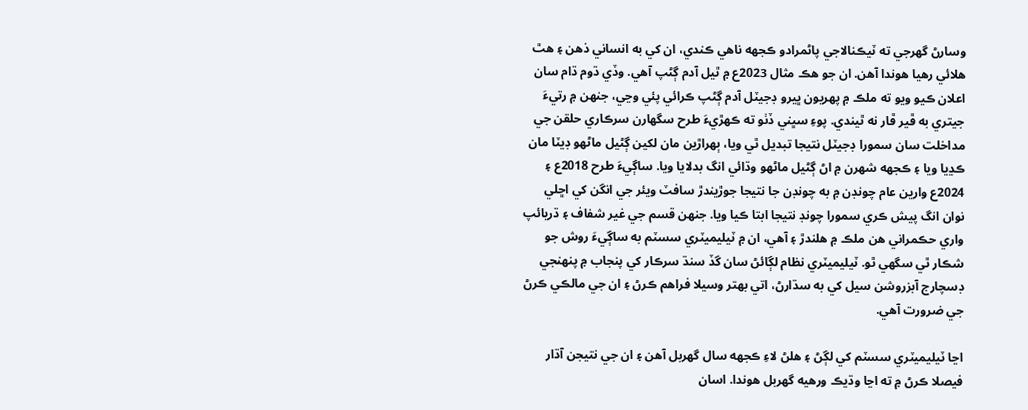وسارڻ گهرجي ته ٽيڪنالاجي پاڻمرادو ڪجهه ناهي ڪندي، ان کي به انساني ذهن ۽ هٿ هلائي رهيا هوندا آهن. ان جو هڪ مثال 2023ع ۾ ٿيل آدم ڳڻپ آهي. وڏي ڌوم ڌام سان اعلان ڪيو ويو ته ملڪ ۾ پهريون ڀيرو ڊجيٽل آدم ڳڻپ ڪرائي پئي وڃي، جنهن ۾ رتيءَ جيتري به ڦير ڦار نه ٿيندي. پوءِ سڀني ڏٺو ته ڪهڙيءَ طرح سگهارن سرڪاري حلقن جي مداخلت سان سمورا ڊجيٽل نتيجا تبديل ٿي ويا، ٻهراڙين مان لکين ڳڻيل ماڻهو ڊيٽا مان ڪڍيا ويا ۽ ڪجهه شهرن ۾ اڻ ڳڻيل ماڻهو وڌائي انگ بدلايا ويا. ساڳيءَ طرح 2018ع ۽ 2024ع وارين عام چونڊن ۾ به چونڊن جا نتيجا جوڙيندڙ سافٽ ويئر جي انگن کي اڇلي نوان انگ پيش ڪري سمورا چونڊ نتيجا ابتا ڪيا ويا. جنهن قسم جي غير شفاف ۽ ڌريائپ واري حڪمراني هن ملڪ ۾ هلندڙ ۽ آهي، ان ۾ ٽيليميٽري سسٽم به ساڳيءَ روش جو شڪار ٿي سگهي ٿو. ٽيليميٽري نظام لڳائڻ سان گڏ سنڌ سرڪار کي پنجاب ۾ پنهنجي ڊسچارج آبزروشن سيل کي به سڌارڻ، اتي بهتر وسيلا فراهم ڪرڻ ۽ ان جي مالڪي ڪرڻ جي ضرورت آهي.

اڃا ٽيليميٽري سسٽم کي لڳڻ ۽ هلڻ لاءِ ڪجهه سال گهربل آهن ۽ ان جي نتيجن آڌار فيصلا ڪرڻ ۾ ته اڃا وڌيڪ ورهيه گهربل هوندا. اسان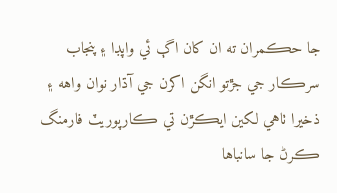جا حڪمران ته ان کان اڳ ئي واپڊا ۽ پنجاب سرڪار جي جڙتو انگن اکرن جي آڌار نوان واهه ۽ ذخيرا ٺاهي لکين ايڪڙن تي ڪارپوريٽ فارمنگ ڪرڻ جا سانباها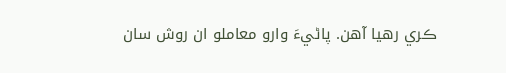ڪري رهيا آهن. پاڻيءَ وارو معاملو ان روش سان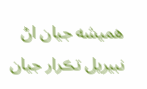هميشه جيان اڻ نبيريل تڪرار جيان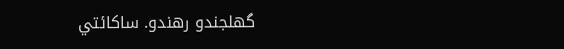گهلجندو رهندو. ساکائتي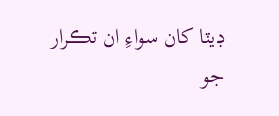ڊيٽا کان سواءِ ان تڪرار جو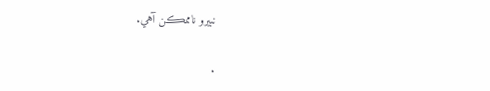نبيرو ناممڪن آهي.

.